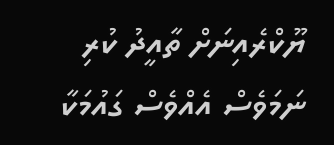ޔޫކްރެއިނަށް ތާއީދު ކުރި ނަމަވެސް އެއްވެސް ގައުމަކާ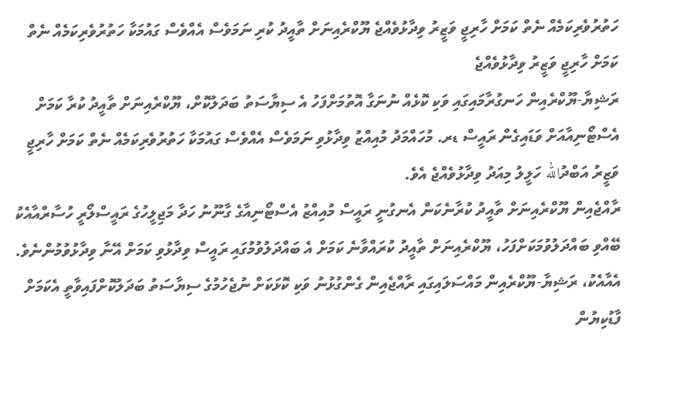ހަތުރުވެރިކަމެއް ނެތް ކަމަށް ހާރިޖީ ވަޒީރު ވިދާޅުވެއްޖެ ޔޫކްރެއިނަށް ތާއީދު ކުރި ނަމަވެސް އެއްވެސް ގައުމަކާ ހަތުރުވެރިކަމެއް ނެތް ކަމަށް ހާރިޖީ ވަޒީރު ވިދާޅުވެއްޖެ
ރަޝިޔާ-ޔޫކްރެއިން ހަނގުރާމައިގައި ވަކި ކޮޅެއް ނުނަގާ އޮތުމަށްފަހު އެ ސިޔާސަތު ބަދަލުކޮށް، ޔޫކްރެއިނަށް ތާއީދު ކުރާ ކަމަށް އެސްޓޯނިއާއަށް ވަޑައިގެން ރައީސް ޑރ. މުހައްމަދު މުއިއްޒު ވިދާޅުވި ނަމަވެސް އެއްވެސް ގައުމަކާ ހަތުރުވެރިކަމެއް ނެތް ކަމަށް ހާރިޖީ ވަޒީރު އަބްދުالله ހަލީލު މިއަދު ވިދާޅުވެއްޖެ އެވެ.
ރާއްޖެއިން ޔޫކްރެއިނަށް ތާއީދު ކުރާނެކަން އެނގުނީ ރައީސް މުއިއްޒު އެސްޓޯނިއާގެ ގާނޫނު ހަދާ މަޖިލީހުގެ ރައީސްލޯރީ ހުސާރްއާއެކު ބޭއްވި ބައްދަލުވުމަކަށްފަހު، ޔޫކްރެއިނަށް ތާއީދު ކުރައްވާނެ ކަމަށް އެ ބައްދަލުވުމުގައި ރައީސް ވިދާޅުވި ކަމަށް އޭނާ ވިދާޅުވުމުންނެވެ.
އެއާއެކު، ރަޝިޔާ-ޔޫކްރެއިން މައްސަލައިގައި ރާއްޖެއިން ގެންގުޅުނު ވަކި ކޮޅަކަށް ނުޖެހުމުގެ ސިޔާސަތު ބަދަލުކޮށްފައިވާތީ އެކަމަށް ފާޑުކިޔުން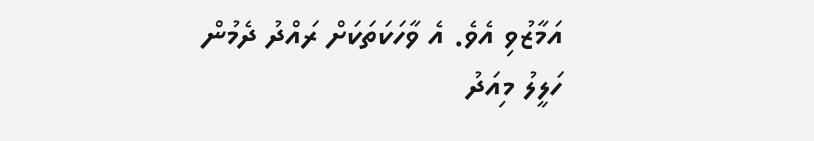އަމާޒުވި އެވެ. އެ ވާހަކަތަކަށް ރައްދު ދެމުން ހަލީލު މިއަދު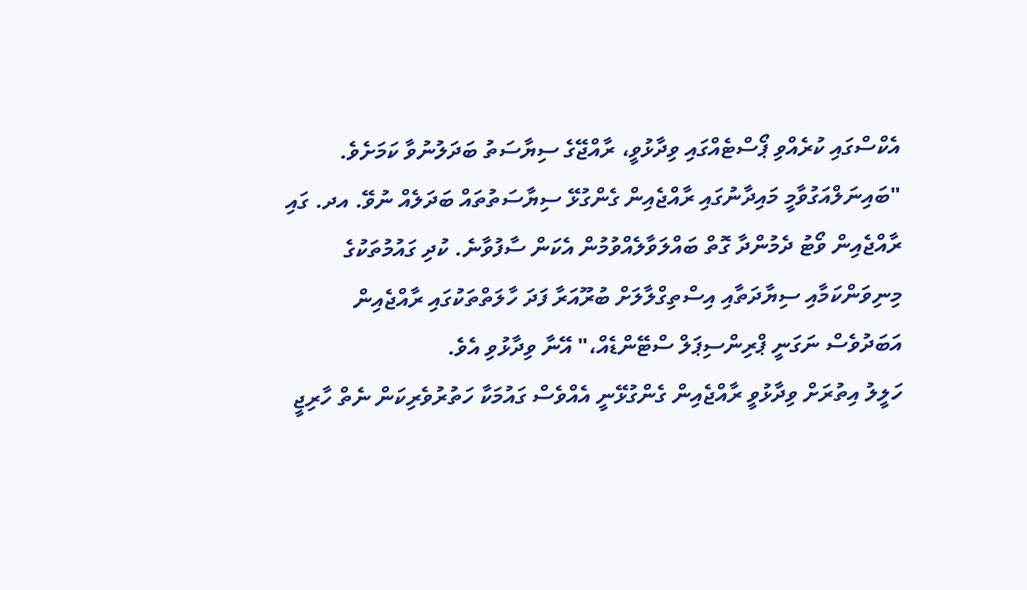އެކްސްގައި ކުރެއްވި ޕޯސްޓެއްގައި ވިދާޅުވީ، ރާއްޖޭގެ ސިޔާސަތު ބަދަލުނުވާ ކަމަށެވެ.
"ބައިނަލްއަގުވާމީ މައިދާނުގައި ރާއްޖެއިން ގެންގުޅޭ ސިޔާސަތުތައް ބަދަލެއް ނުވޭ. އދ. ގައި ރާއްޖެއިން ވޯޓު ދެމުންދާ ގޮތް ބައްލަވާލެއްވުމުން އެކަން ސާފުވާނެ. ކުދި ގައުމުތަކުގެ މިނިވަންކަމާއި ސިޔާދަތާއި އިސްތިގްލާލަށް ބުރޫއަރާ ފަދަ ހާލަތްތަކުގައި ރާއްޖެއިން އަބަދުވެސް ނަގަނީ ޕްރިންސިޕަލް ސްޓޭންޑެއް،" އޭނާ ވިދާޅުވި އެވެ.
ހަލީލު އިތުރަށް ވިދާޅުވީ ރާއްޖެއިން ގެންގުޅޭނީ އެއްވެސް ގައުމަކާ ހަތުރުވެރިކަން ނެތް ހާރިޖީ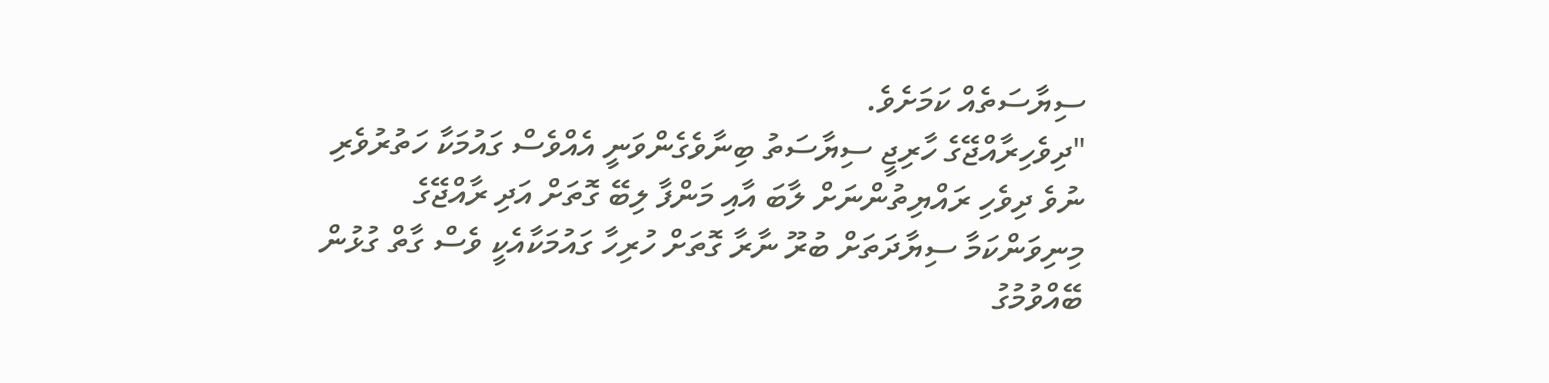ސިޔާސަތެއް ކަމަށެވެ.
"ދިވެހިރާއްޖޭގެ ހާރިޖީ ސިޔާސަތު ބިނާވެގެންވަނީ އެއްވެސް ގައުމަކާ ހަތުރުވެރި ނުވެ ދިވެހި ރައްޔިތުންނަށް ލާބަ އާއި މަންފާ ލިބޭ ގޮތަށް އަދި ރާއްޖޭގެ މިނިވަންކަމާ ސިޔާދަތަށް ބުރޫ ނާރާ ގޮތަށް ހުރިހާ ގައުމަކާއެކީ ވެސް ގާތް ގުޅުން ބޭއްވުމުގު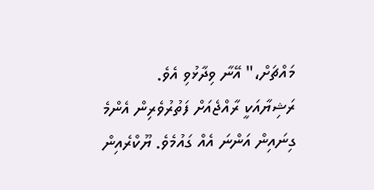މައްޗަށް،" އޭނާ ވިދާޅުވި އެވެ.
ރަޝިޔާއަކީ ރާއްޖެއަށް ފަތުރުވެރިން އެންމެ ގިނައިން އަންނަ އެއް ގައުމެވެ. ޔޫކްރެއިން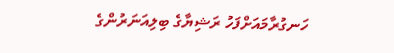ހަނގުރާމައަށްފަހު ރަޝިޔާގެ ބިލިއަނަރުންގެ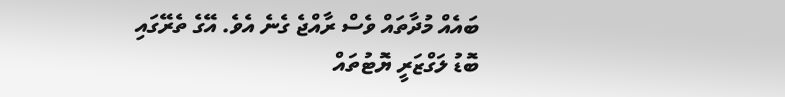ބައެއް މުދާތައް ވެސް ރާއްޖެ ގެނެ އެވެ. އޭގެ ތެރޭގައި ބޮޑު ލަގްޒަރީ ޔޮޓުތައް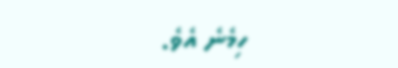ހިމެނެ އެވެ.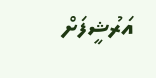އަރުޝީފަށް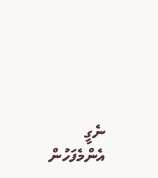ނެގީ
އެންމެފަހުން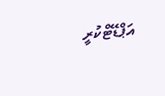އަޕްޑޭޓްކުރީ